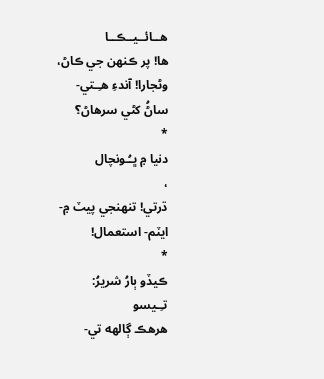هــائــيــڪــا
ها! پر ڪنهن جي ڪاڻ،
وڻجارا! آندءِ هـِـتي-
ساڻُ کڻي سرهاڻ؟
*
دنيا ۾ ڀـُـونچال
،
ڌرتي! تنهنجي پيٽ ۾-
ايٽم- استعمال!
*
ڪيڏو ٻارُ شريرُ:
تـِـيسو
هرهڪ ڳالهه تي-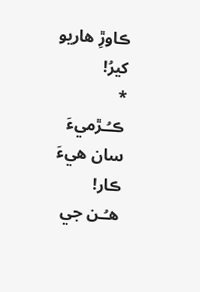ڪاوڙِ هاريو کيرُ!
*
ڪـُـڙميءَ سان هيءَ ڪار!
هـُـن جي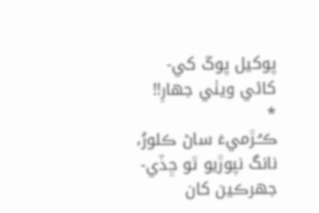پوکيل پوکَ کي-
کائي ويٺي جهارِ!!
*
ڪـُـڙميءَ ساڻ ڪلورُ،
نانگ نپوڙيو ٿو ڇڏي-
جهرڪين کان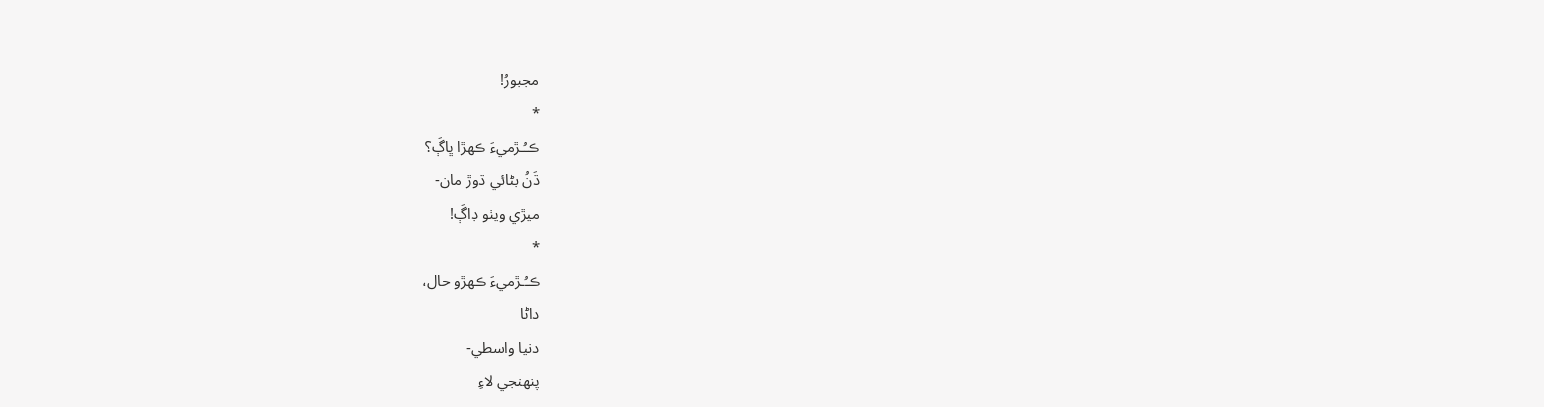مجبورُ!
*
ڪـُـڙميءَ ڪهڙا ڀاڳَ؟
ڌَنُ بڻائي ڌوڙ مان-
ميڙي ويٺو ڊاڳَ!
*
ڪـُـڙميءَ ڪهڙو حال،
داڻا
دنيا واسطي-
پنهنجي لاءِ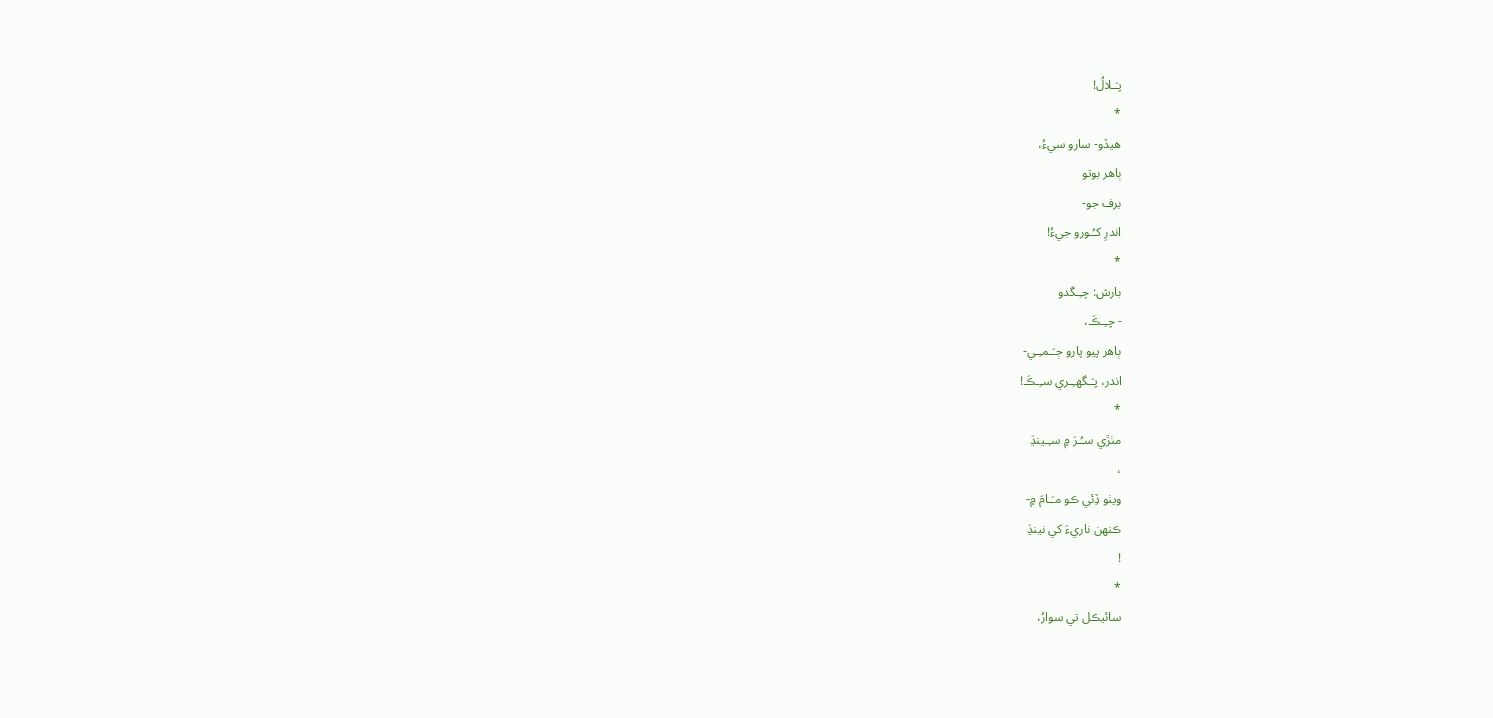پـَـلالُ!
*
هيڏو- سارو سيءُ،
ٻاهر بوتو
برف جو-
اندرِ کـُـورو جيءُ!
*
بارش: چـِـگدو
- چـِـڪَ،
ٻاهر پيو پارو ڄـَـمـِـي-
اندر، پـَـگهـِـري سـِـڪَ!
*
مٺڙي سـُـرَ ۾ سـِـينڍَ
،
ويٺو ڏِئي ڪو مـَـامَ ۾-
ڪنهن ناريءَ کي نينڍَ
!
*
سائيڪل تي سوارُ،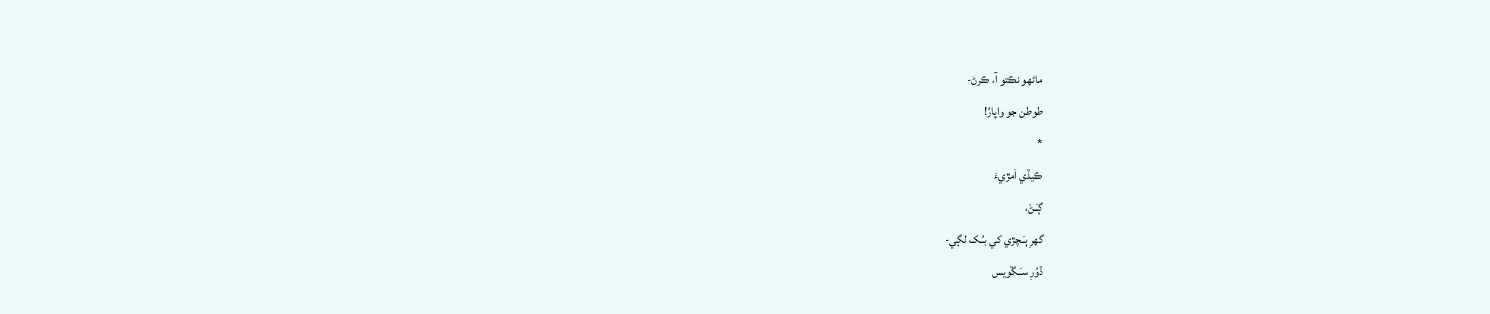ماڻهو نڪتو آ، ڪرڻ-
طوطن جو واپارُ!
*
ڪيڏي اَمڙيءَ
ڳـَـڻَ،
گهرِ ٻـَـچڙي کي بـُـک لڳي-
ڏوُرِ سـَـڱويس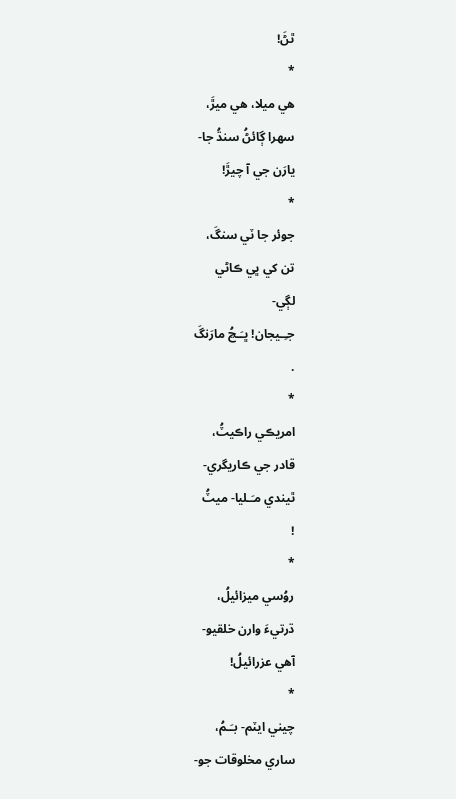ٿڻَ!
*
هي ميلا، هي ميڙَ،
سهرا ڳائڻُ سنڌُ جا-
يارَن جي آ چيڙَ!
*
جوئر جا ٽي سنگَ،
تن کي ڀي ڪاڻي
لڳي-
جـِـيجان! ڀـَـڃُ مارَنگَ
.
*
امريڪي راڪيٽُ،
قادر جي ڪاريگري-
ٿيندي مـَـليا- ميٽُ
!
*
روُسي ميزائيلُ،
ڌرتيءَ وارن خلقيو-
آهي عزرائيلُ!
*
چيني ايٽم- بـَـمُ،
ساري مخلوقات جو-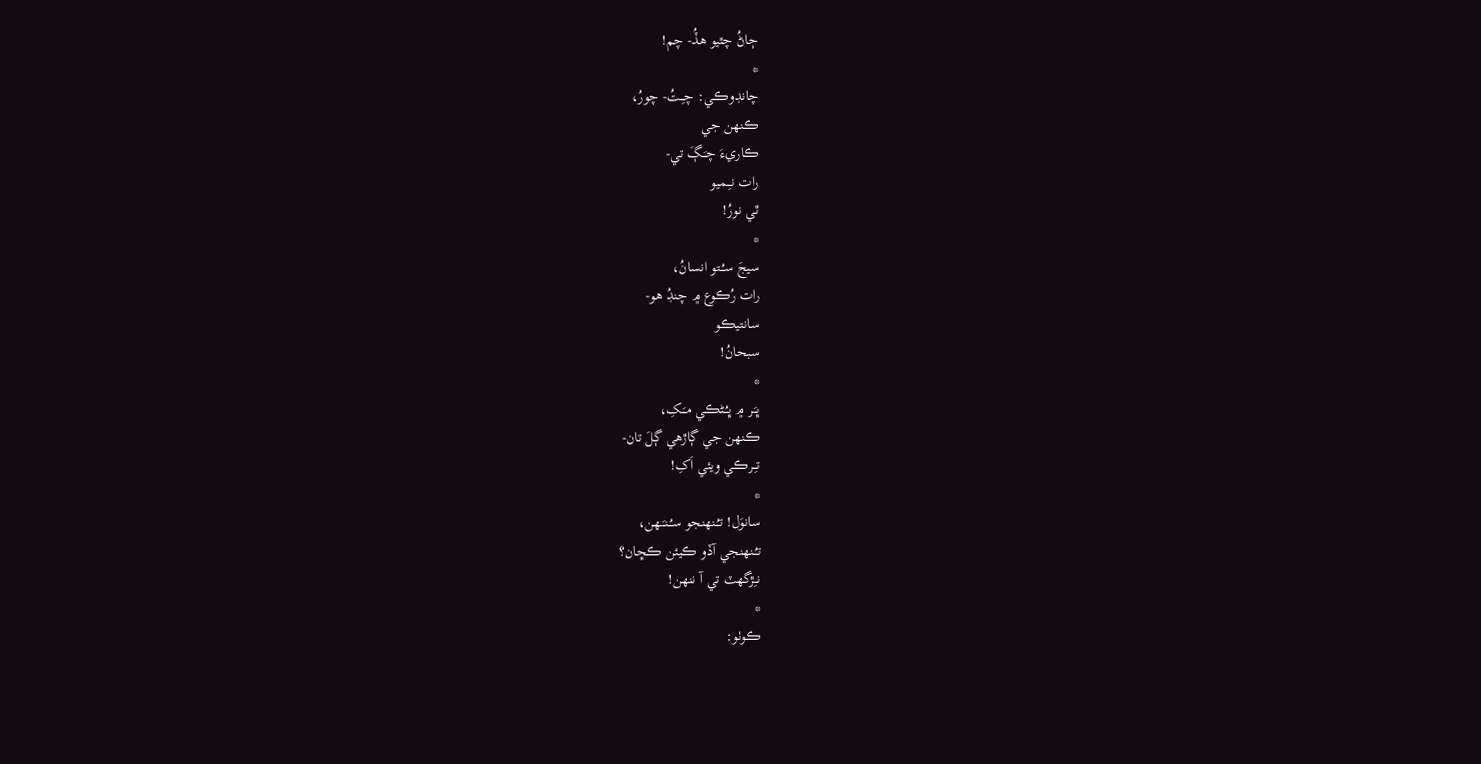ڄاڻُ چٿيو هڏُ- چم!
*
چانڊوڪي: چـِـتُ- چورُ،
ڪنهن جي
ڪاريءَ چـَـڳَ تي-
رات نـِـميو
ٿي نورُ!
*
سيجَ سـُـتو انسانُ،
رات رُڪوع ۾ چنڊُ هو-
سانتيڪو
سبحانُ!
*
ڀـَـر ۾ ڀـُـڻڪي مـَـکِ،
ڪنهن جي ڳاڙهي ڳلَ تان-
تـِـرڪي ويئي اَکِ!
*
سانوَل! تـُـنهنجو سـُـنـَـهن،
تـُـنهنجي آڏو ڪيئن ڪڇان؟
نـِـڙگهٽ تي آ ننهن!
*
ڪوٺو: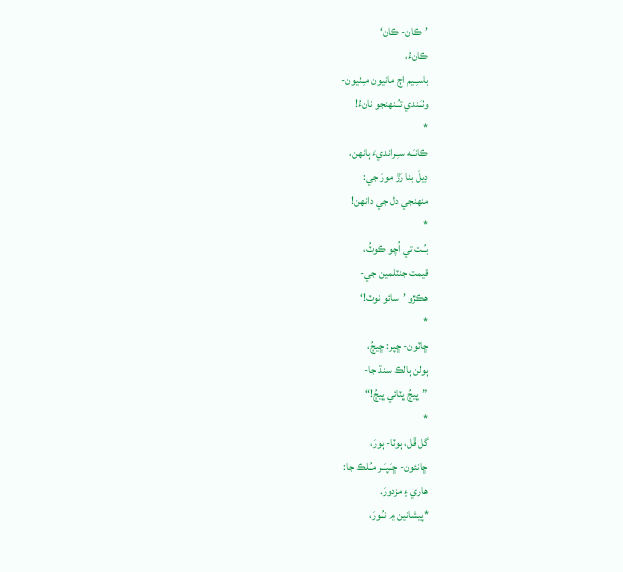’ڪان- ڪان‘
ڪانءُ،
باسـِـيم اڄ مانيون مـِـٺيون-
وٺـَـندي تـُـنهنجو نانءُ!
*
ڪانـَـه سـِـرانديءَ ٻانهن،
ڊيلَ بنا رَڙ مورَ جي:
منهنجي دل جي دانهن!
*
بـُـت تي اُچو ڪوٽُ،
قيمت جنٽلمين جي-
هڪڙو ’سائو نوٽ!‘
*
ڇاٽون- ڇپر: ڇيڄُ،
ٻولن ٻالڪ سنڌ جا-
”ڀيڄُ ڀٽائي ڀيڄُ!“
*
گل ڦل، ٻوٽا- ٻورَ،
ڇانئون- ڇـَـپـَـر مـُـلڪ جا:
هاري ۽ مزدورَ.
*پيشانين ۾ نـُـورَ،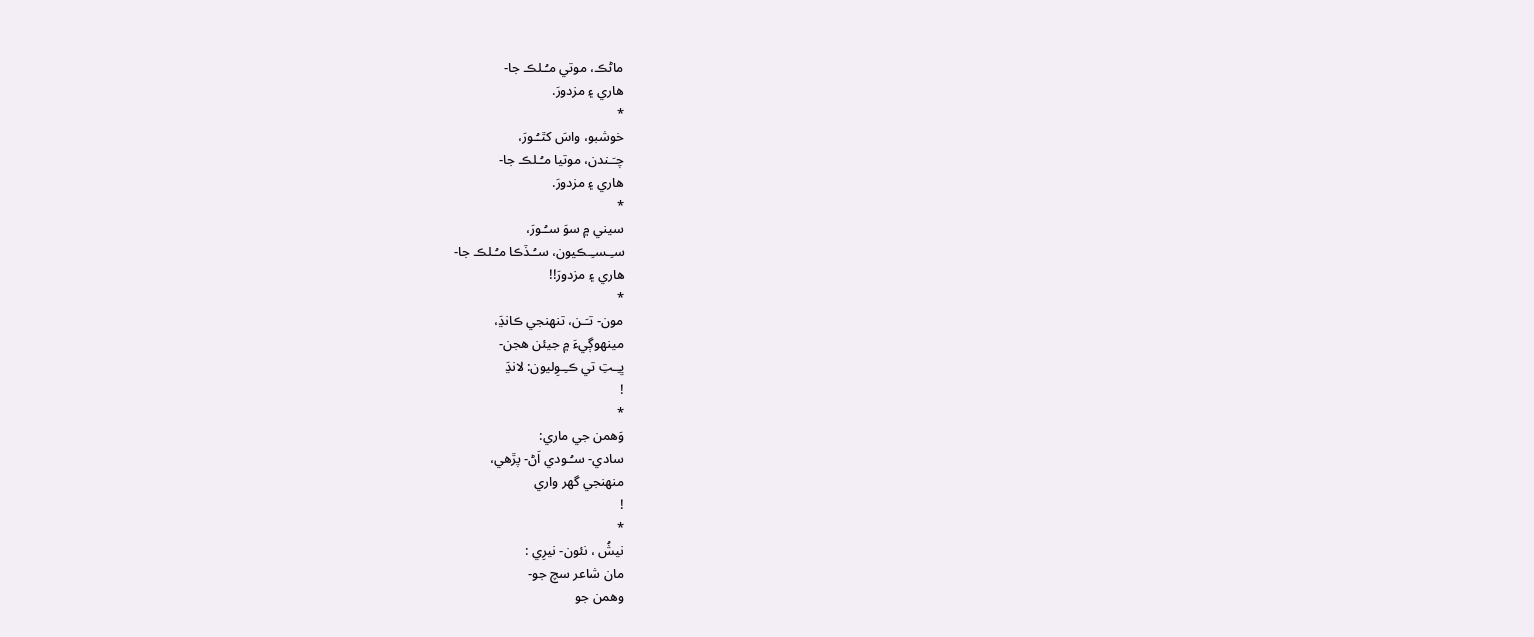ماڻڪ، موتي مـُـلڪ جا-
هاري ۽ مزدورَ.
*
خوشبو، واسَ کٿـُـورَ،
چـَـندن، موتيا مـُـلڪ جا-
هاري ۽ مزدورَ.
*
سيني ۾ سوَ سـُـورَ،
سـِـسـِـڪيون، سـُـڏڪا مـُـلڪ جا-
هاري ۽ مزدورَ!!
*
مون- تـَـن، تنهنجي ڪانڍَ،
مينهوڳيءَ ۾ جيئن هجن-
ڀـِـتِ تي ڪـِـوِليون: لانڍَ
!
*
وَهمن جي ماري:
سادي- سـُـودي اَڻ- پڙهي،
منهنجي گهر واري
!
*
نيشُ ، نئون- نيرِي :
مان شاعر سچ جو-
وهمن جو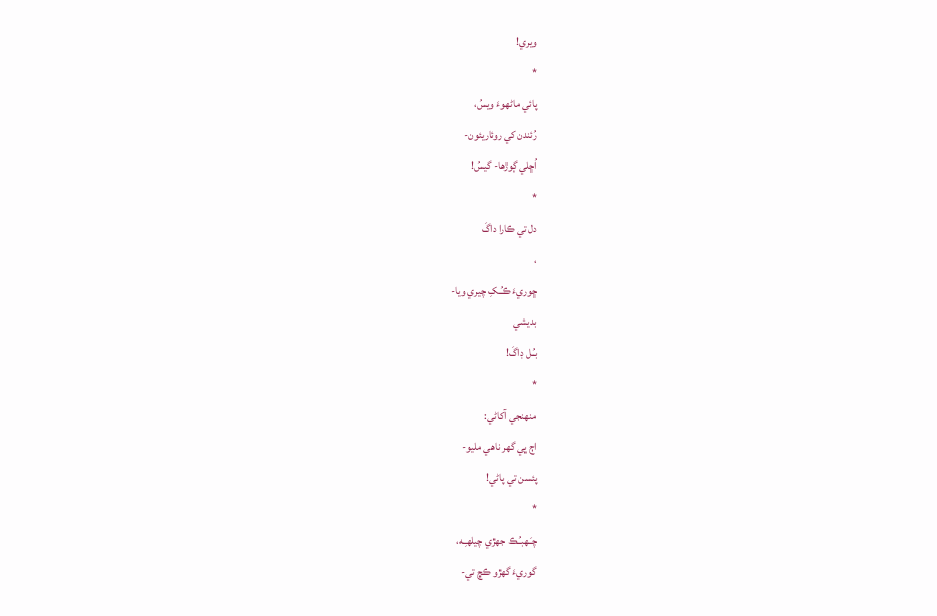ويري!
*
پائي ماڻهوءَ ويسُ،
رُئندن کي روئاريئون-
اُڇلي ڳوڙها- گيسُ!
*
دل تي ڪارا داگَ
،
ڇوريءَ ڪـُـکِ چيري ويا-
بديشي
بـُـل ڊاگَ!
*
منهنجي آکاڻي:
اڄ ڀي گهر ناهي مليو-
پئسن تي پاڻي!
*
چـَـهبـُـڪ جهڙي چيلهـِـه،
گوريءَ گهڙو ڪڇ تي-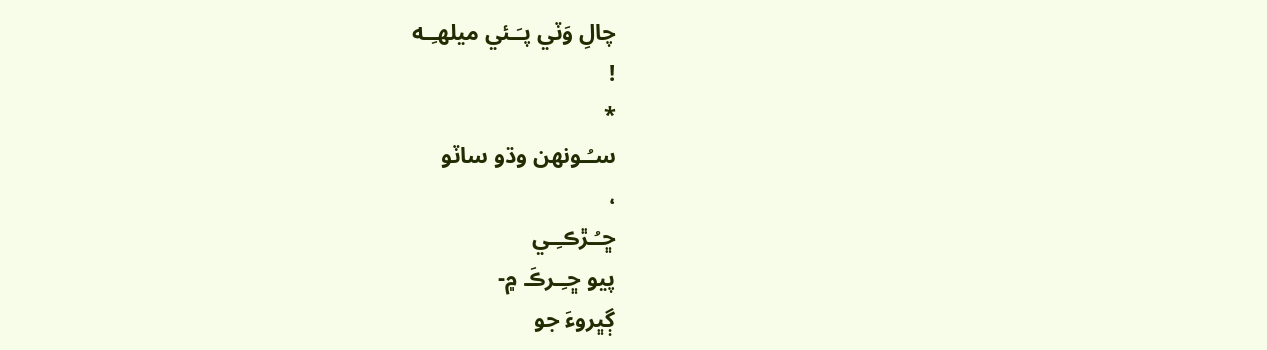چالِ وَٽي پـَـئي ميلهـِـه
!
*
سـُـونهن وڌو ساٽو
،
ڇـُـڙڪـِـي
پيو ڇـِـرڪَ ۾-
ڳڀروءَ جو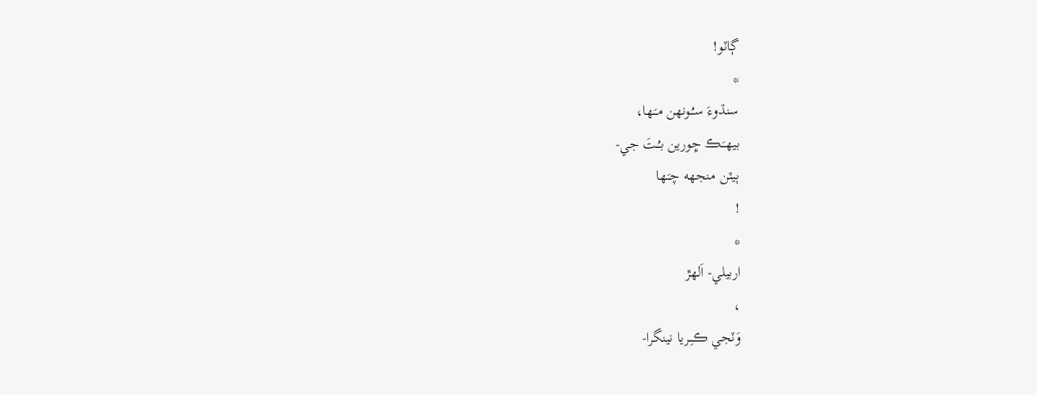ڳاٽو!
*
سنڌوءَ سـُـونهن مـَـها،
بيهـَـڪ ڇورين بـُـتَ جي-
ٻيٽن منجهه چـَـها
!
*
اربيلي- اَلهڙ
،
وَٽجي ڪـِـريا نينگرا-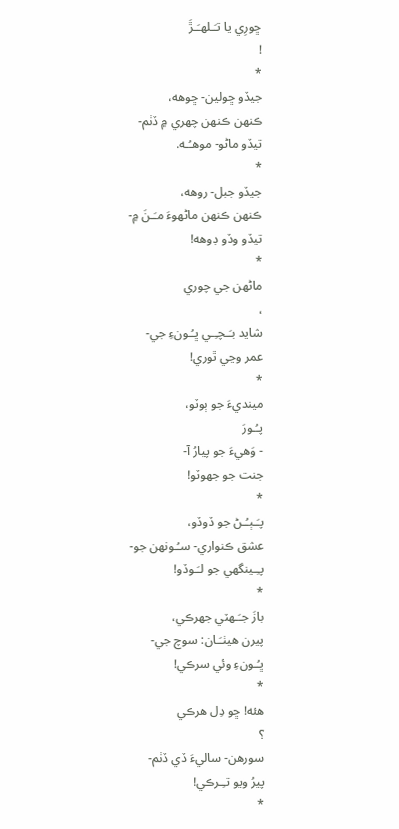ڇورِي يا تـَـلهـَـڙَ
!
*
جيڏو ڇولين- ڇوهه،
ڪنهن ڪنهن چهري ۾ ڏٺم-
تيڏو ماڻو- موهـُـه.
*
جيڏو جبل- روهه،
ڪنهن ڪنهن ماڻهوءَ مـَـنَ ۾-
تيڏو وڏو ڊوهه!
*
ماڻهن جي چوري
،
شايد بـَـچـِـي ڀـُـونءِ جي-
عمر وڃي ٿوري!
*
مينديءَ جو ٻوٽو،
پـُـورَ
- وَهيءَ جو پيارُ آ-
جنت جو جهوٽو!
*
پـَـٻـُـڻ جو ڏوڏو،
عشق ڪنواري- سـُـونهن جو-
پـِـينگهي جو لـَـوڏو!
*
بازَ جـَـهٽي جهرڪي،
پيرن هيٺـَـان: سوچ جي-
ڀـُـونءِ وئي سرڪي!
*
هئه! ڇو دِل هرڪي
؟
سورهن- ساليءَ ڏي ڏٺم-
پيرُ ويو تـِـرڪي!
*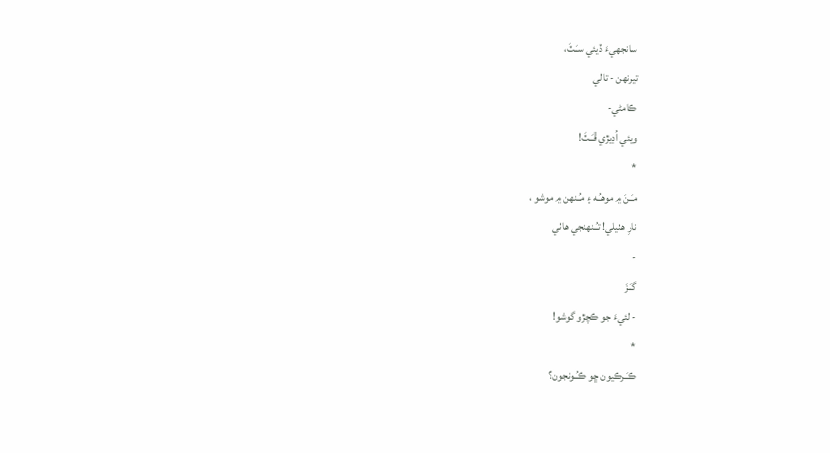سانجهيءَ ڏيئي سـَـٽَ،
تيرنهن - تالي
ڪامڻي-
ويئي اُڊيڙي ڦـَـٽَ!
*
مـَـنَ ۾ موهـُـه ۽ مـُـنهن ۾ موشو ،
نارِ هٺيلي! تـُـنهنجي هاٺي
-
گـَـزَ
- لئيءَ جو ڪچڙو گوشو!
*
ڪـَـرڪيون ڇو ڪـُـونجون؟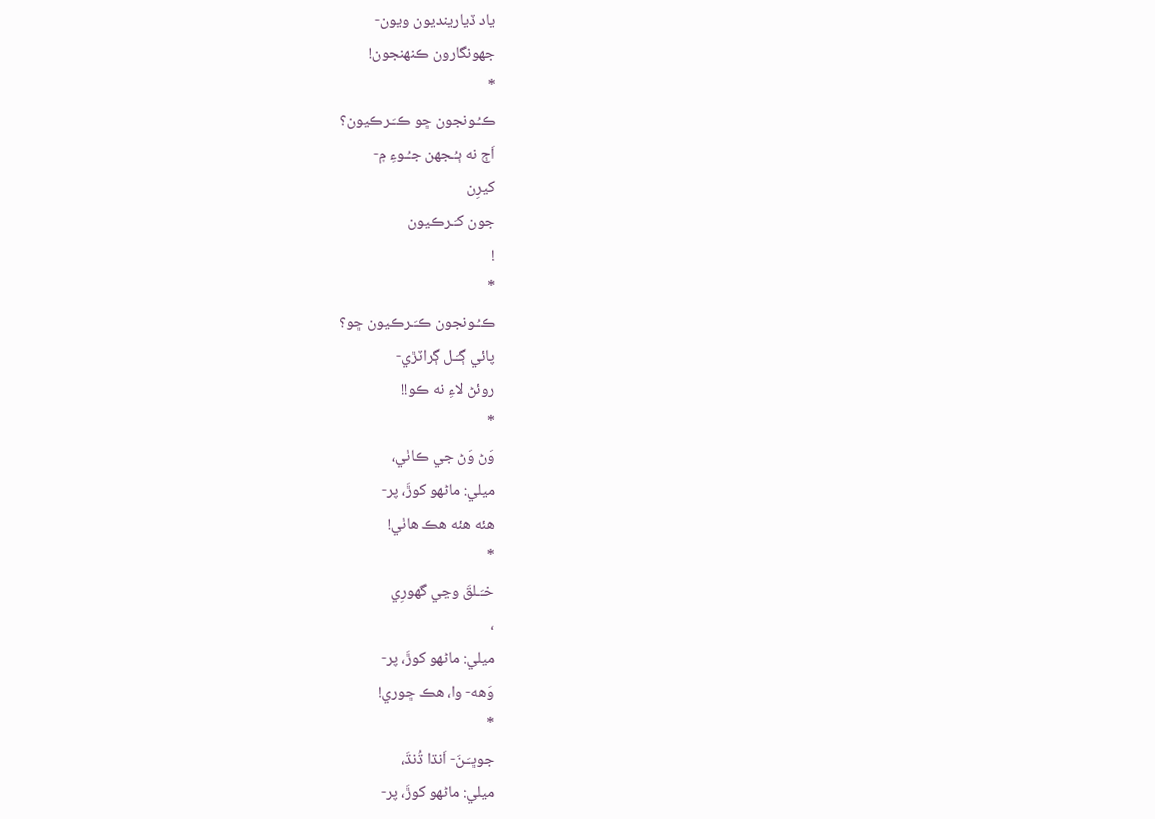ياد ڏيارينديون ويون-
جهونگارون ڪنهنجون!
*
ڪـُـونجون ڇو ڪـَـرڪيون؟
اَڄ نه ٻـُـجهن جـُـوءِ ۾-
کيرِن
جون کـَـرڪيون
!
*
ڪـُـونجون ڪـَـرڪيون ڇو؟
پائي ڳـَـل ڳراٽڙي-
روئڻ لاءِ نه ڪو!!
*
وَڻ وَڻ جي ڪاٺي،
ميلي: ماڻهو کوڙَ، پر-
هئه هئه هڪ هاٺي!
*
خـَـلقَ وڃي گهورِي
،
ميلي: ماڻهو کوڙَ، پر-
وَهه- وا، هڪ ڇوري!
*
جوڀـَـنَ- اَنڌا ڌُنڌَ،
ميلي: ماڻهو کوڙَ، پر-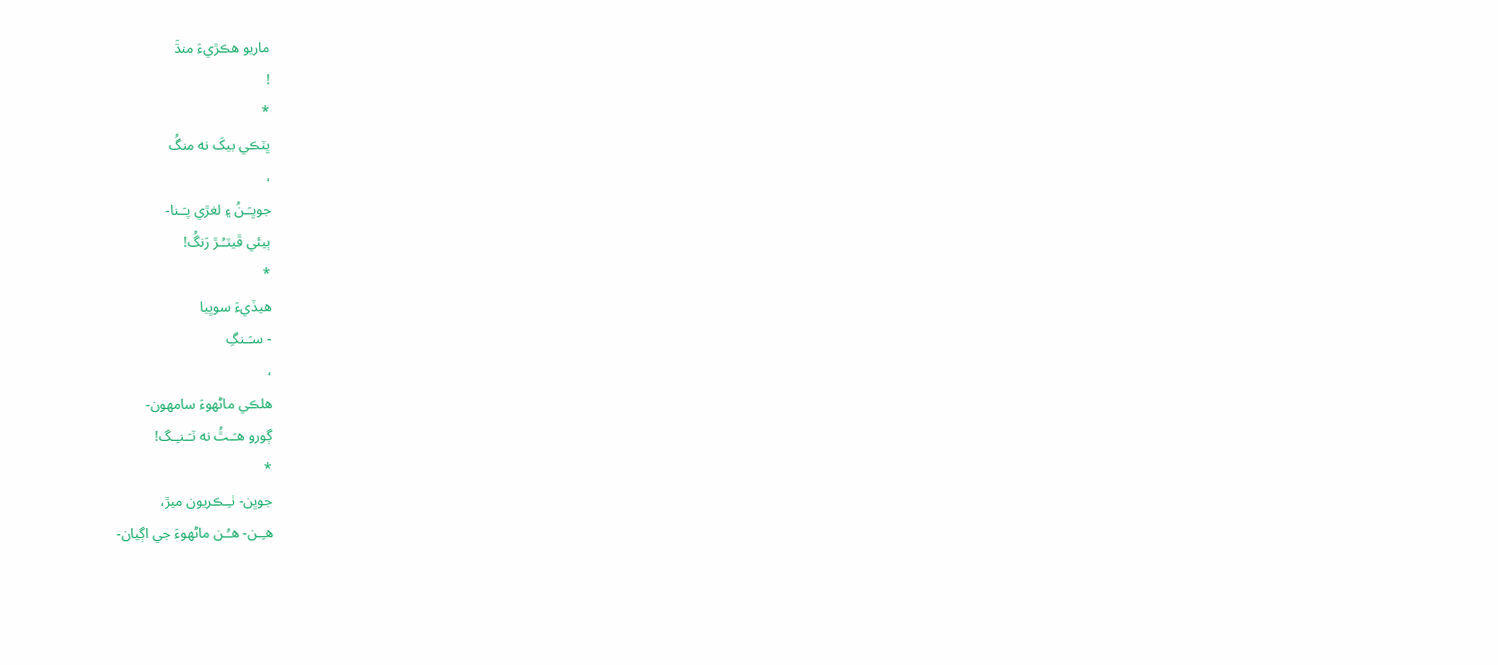ماريو هڪڙيءَ منڌَ
!
*
ڀٽڪي بيکَ نه منگُ
،
جوڀـَـنُ ۽ لغڙي پـَـنا-
ٻيئي ڦيٽـُـڙ رَنگُ!
*
هيڏيءَ سوڀيا
- سـَـنگِ
،
هلڪي ماڻهوءَ سامهون-
ڳورو هـَـٿُ نه ٽـَـنـِـگ!
*
جوڀن- ٺـِـڪريون ميڙ،
هـِـن- هـُـن ماڻهوءَ جي اڳيان-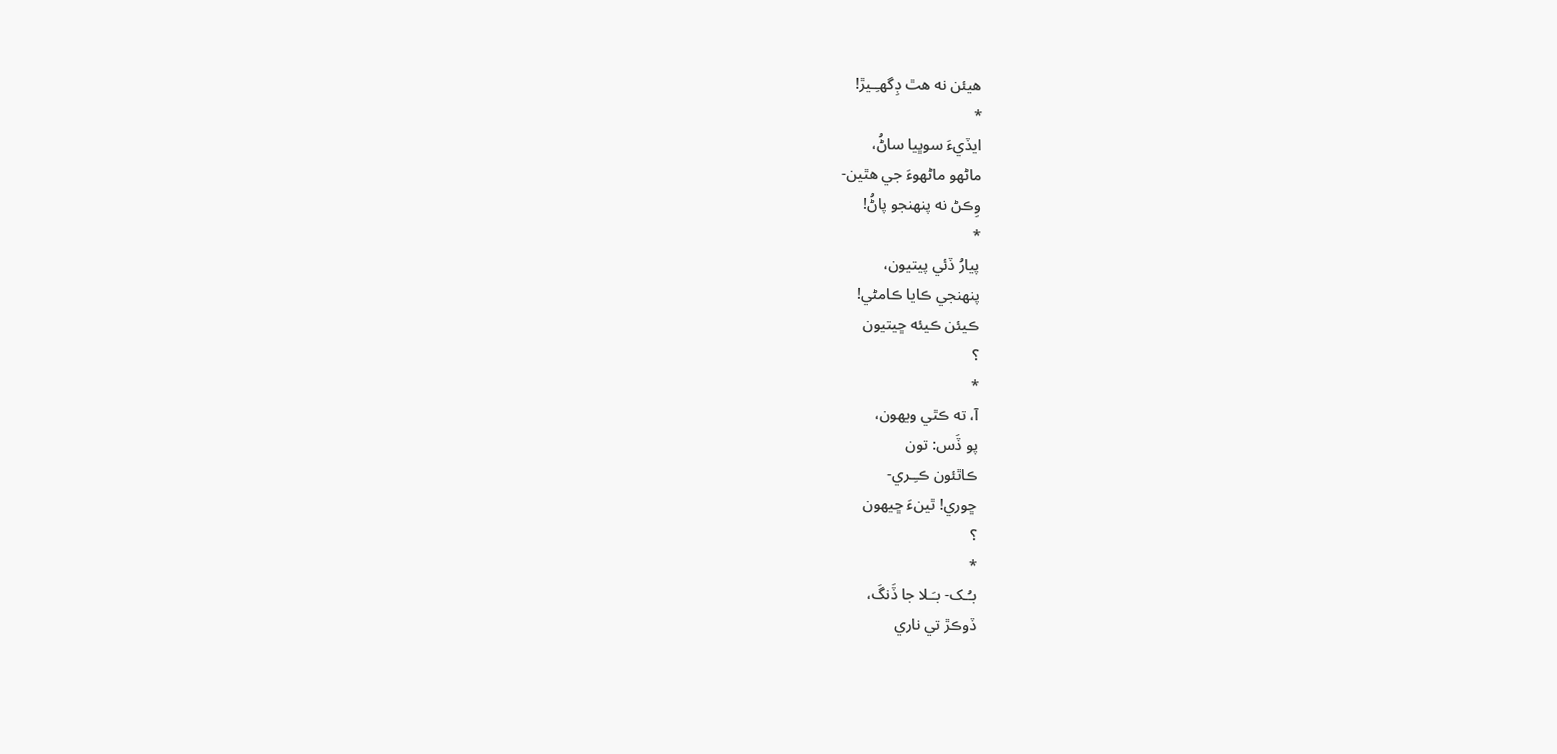هيئن نه هٿ ڊِگهـِـيڙ!
*
ايڏيءَ سوڀيا ساڻُ،
ماڻهو ماڻهوءَ جي هٿين-
وِڪڻ نه پنهنجو پاڻُ!
*
پيارُ ڏئي پيتيون،
پنهنجي ڪايا ڪامڻي!
ڪيئن ڪيئه ڇيتيون
؟
*
آ، ته ڪٿي ويهون،
پو ڏَس: تون
ڪاٿئون ڪـِـري-
ڇوري! ٿينءَ ڇيهون
؟
*
بـُـک- بـَـلا جا ڏَنگَ،
ڏوڪڙ تي ناري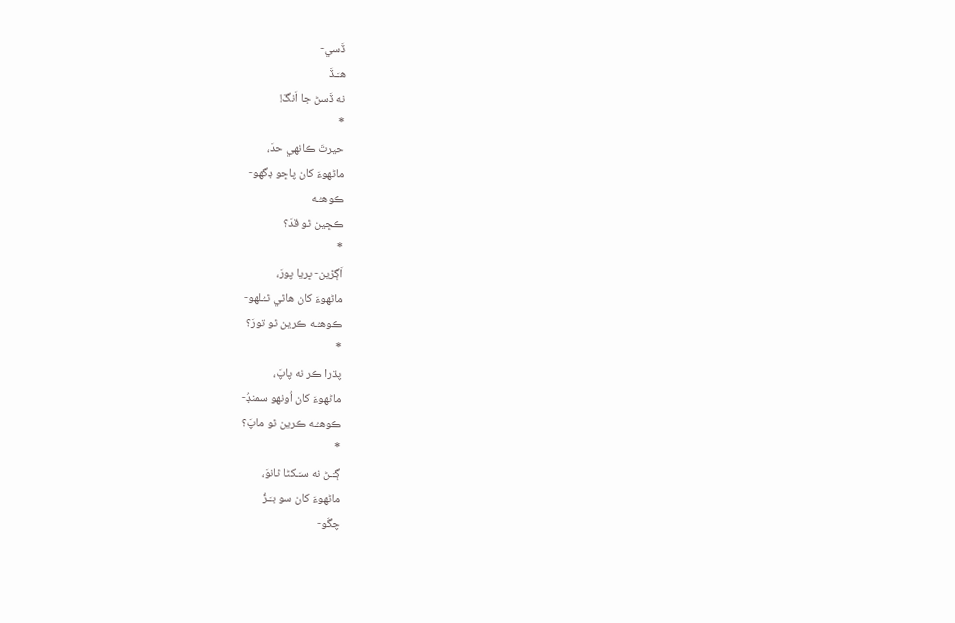ڏَسي-
هـَـڏَ
نه ڏَسڻ جا اَنگَ!
*
حيرتَ ڪانهي حدَ،
ماڻهوءَ کان پاڇو ڊگهو-
ڪوهـُـه
ڪڇين ٿو قدَ؟
*
اَڳڙين- ڀريا پورَ،
ماڻهوءَ کان هاٿي ٿـُـلهو-
ڪوهـُـه ڪرين ٿو تورَ؟
*
پڌرا ڪر نه پاپَ،
ماڻهوءَ کان اُونهو سمنڊُ-
ڪوهـُـه ڪرين ٿو ماپَ؟
*
ڳـَـڻ نه سـَـکڻا ٿانوَ،
ماڻهوءَ کان سو بـَـڙُ
چڱو-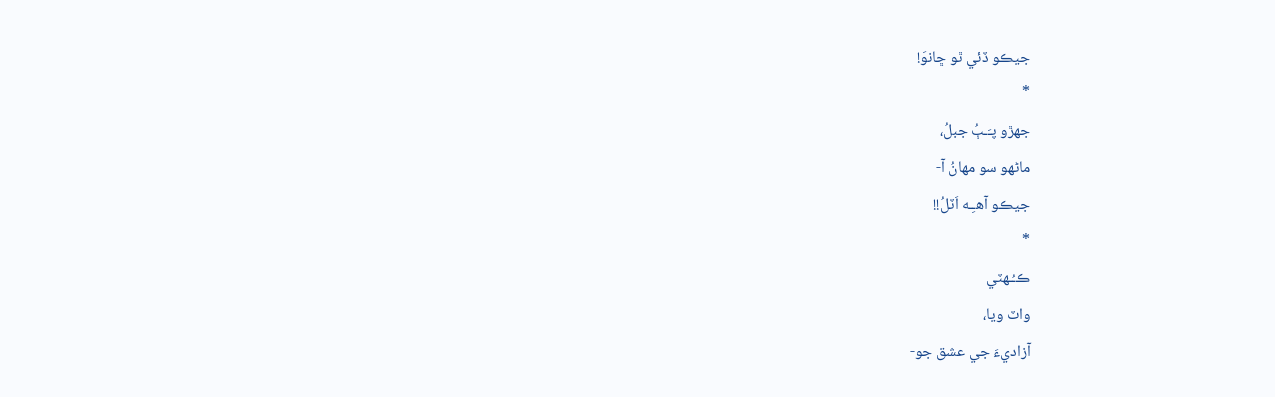جيڪو ڏئي ٿو ڇانوَ!
*
جهڙو پـَـٻُ جبلُ،
ماڻهو سو مهانُ آ-
جيڪو آهـِـه اَٽلُ!!
*
ڪـُـهٽي
واٽ ويا،
آزاديءَ جي عشق جو-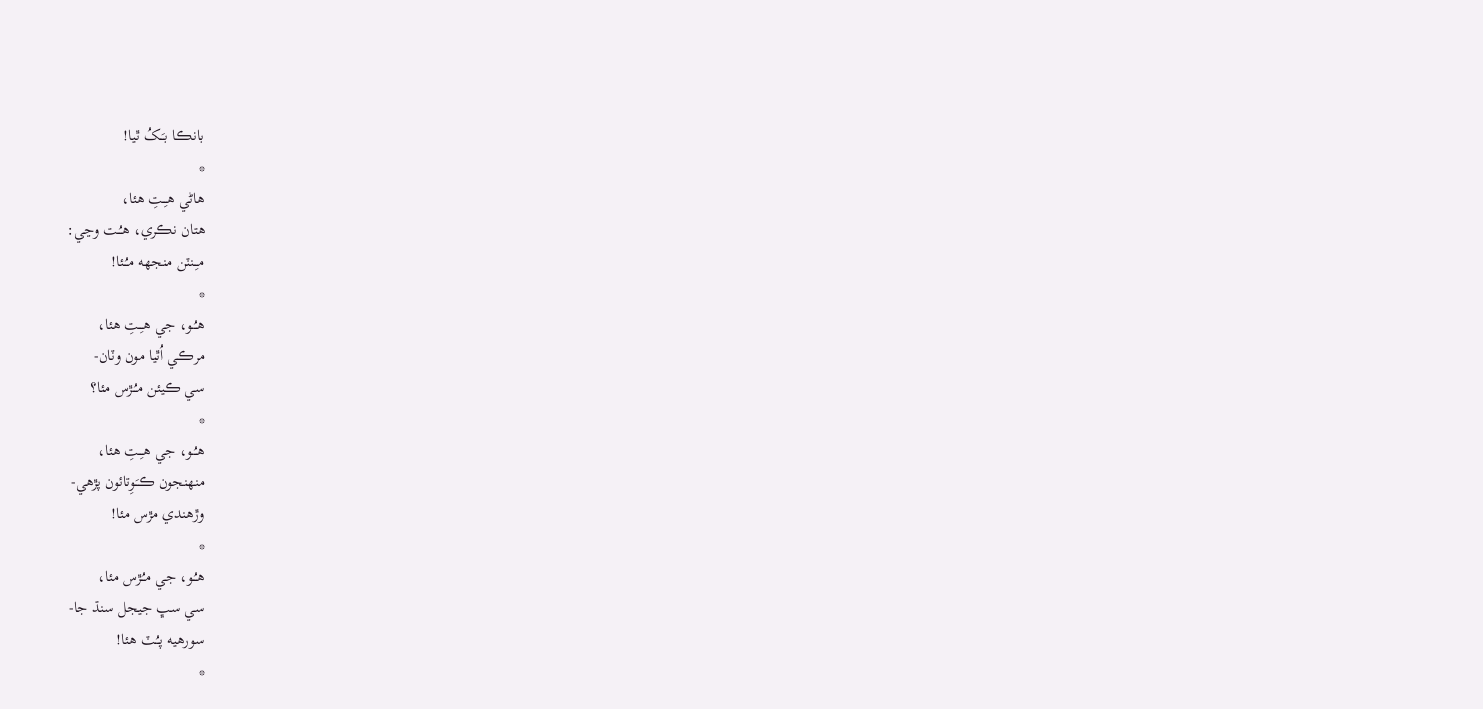بانڪا بـَـکُ ٿيا!
*
هاڻي هـِـتِ هئا،
هتان نڪري، هـُـت وڃي:
مـِـنٽن منجهه مـُـئا!
*
هـُـو، جي هـِـتِ هئا،
مرڪي اُٿيا مون وٽان-
سي ڪيئن مـُـڙس مئا؟
*
هـُـو، جي هـِـتِ هئا،
منهنجون ڪـَـوِتائون پڙهي-
وڙهندي مڙس مئا!
*
هـُـو، جي مـُـڙس مئا،
سي سڀ جيجل سنڌ جا-
سورهيه پـُـٽ هئا!
*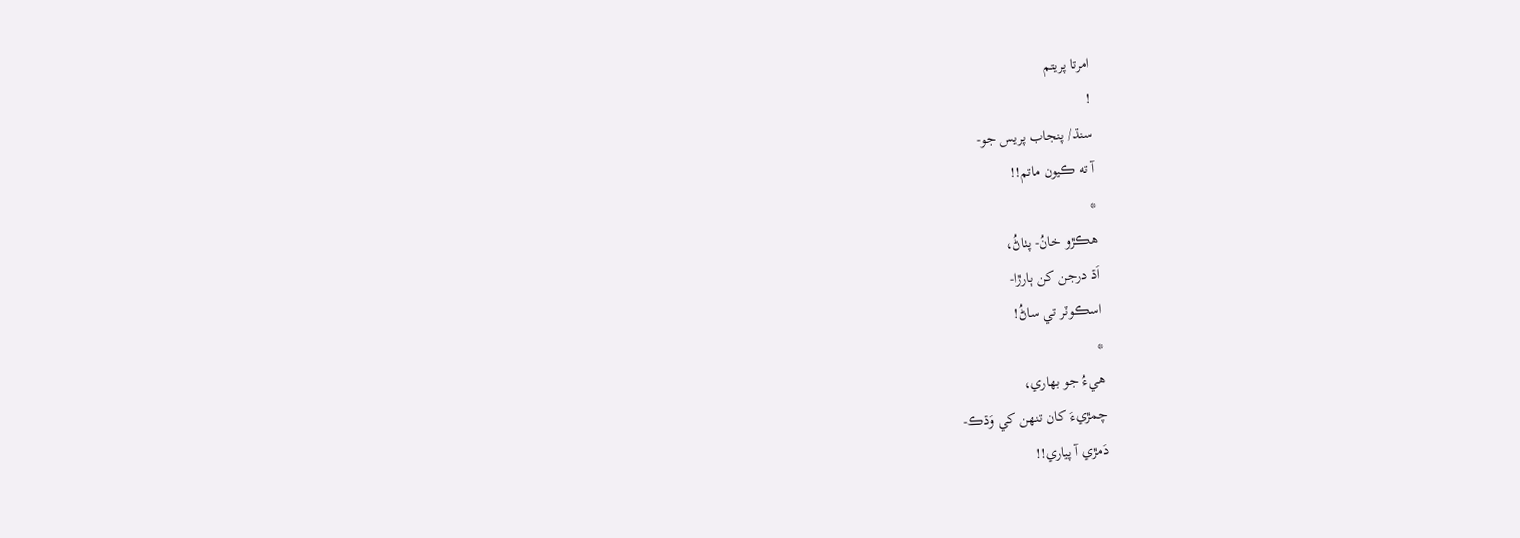امرتا پريتم
!
سنڌ/ پنجاب پريس جو-
آ ته ڪيون ماتم!!
*
هڪڙو خانُ- پٺاڻُ،
اَڌ درجن کن ٻارڙا-
اسڪوٽر تي ساڻُ!
*
هيءُ جو بهاري،
چمڙيءَ کان تنهن کي وَڌڪ-
دَمڙي آ پياري!!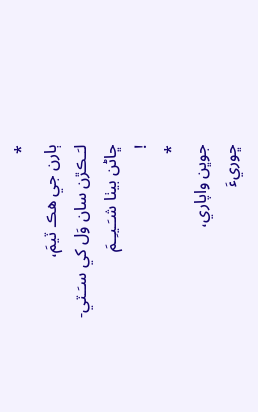*
ٻارن جي هڪ ٽيمَ،
لـَـڪڙن سان وَل کي سـَـٽي-
ڇاڻن بيٺا شـَـيـِـمَ
!
*
جوڀن واپاري،
ڇوريءَ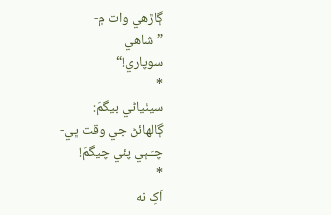ڳاڙهي وات ۾-
”شاهي
سوپاري!“
*
سيٺياڻي بيگمَ:
ڳالهائڻ جي وقت ڀي-
چـَـٻي پئي چيگمَ!
*
اَکِ نه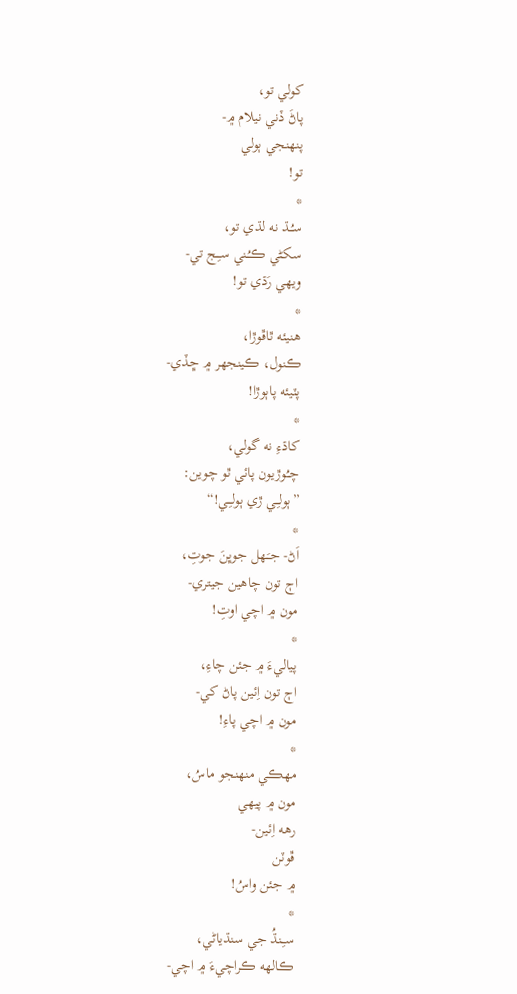کولي تو،
پاڻَ ڏني نيلام ۾-
پنهنجي ٻولي
تو!
*
سـُـڌ نه لڌي تو،
سکڻي ڪـُـني سـِـج تي-
ويهي رَڌي تو!
*
هنيئه ٿاڦوڙا،
ڪنول، ڪينجهر ۾ ڇڏي-
پٽيئه پاٻوڙا!
*
کاڌءِ نه گولي،
چـُـوڙيون پائي ٿو چوين:
”ٻولـِـي ڙي ٻولـِـي!“
*
اَڻ- جـَـهل جوڀنَ جوتِ،
اڄ تون چاهين جيتري-
مون ۾ اچي اوتِ!
*
پياليءَ ۾ جئن چاءِ،
اڄ تون اِئين پاڻ کي-
مون ۾ اچي پاءِ!
*
مهڪي منهنجو ماسُ،
مون ۾ پيهي
رهه اِئين-
ڦوٽن
۾ جئن واسُ!
*
سـِـنڌُ جي سنڌياڻي،
ڪالهه ڪراچيءَ ۾ اچي-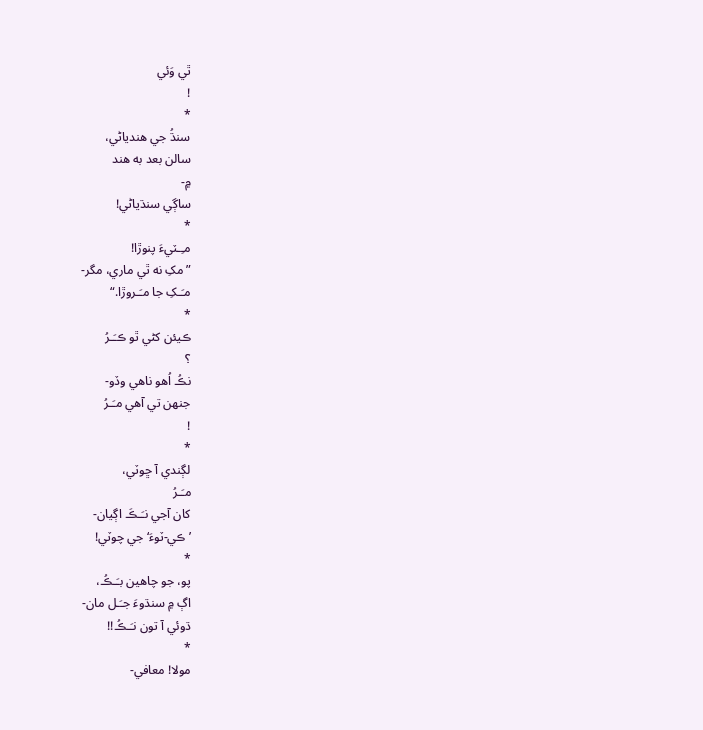ٿي وَئي
!
*
سنڌُ جي هندياڻي،
سالن بعد به هند
۾-
ساڳي سنڌياڻي!
*
مـِـٽيءَ پنوڙا!
”مکِ نه ٿي ماري، مگر-
مـَـکِ جا مـَـروڙا.“
*
ڪيئن کڻي ٿو ڪـَـرُ
؟
نڪُ اُهو ناهي وڏو-
جنهن تي آهي مـَـرُ
!
*
لڳندي آ ڇوٽي،
مـَـرُ
کان آجي نـَـڪَ اڳيان-
’ڪي-ٽوءَ‘ جي چوٽي!
*
پو، جو چاهين بـَـڪُ،
اڳ ۾ سنڌوءَ جـَـل مان-
ڌوئي آ تون نـَـڪُ!!
*
مولا! معافي-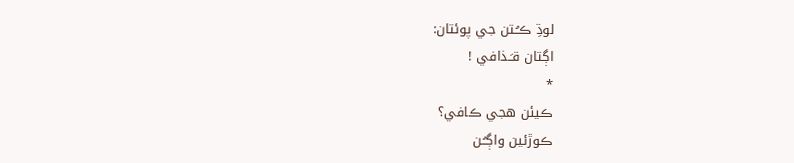لوڌِ ڪـُـتن جي پوئتان:
اڳتان قـَـذافي !
*
ڪيئن هجي ڪافي؟
ڪوڙئين واڳـُـن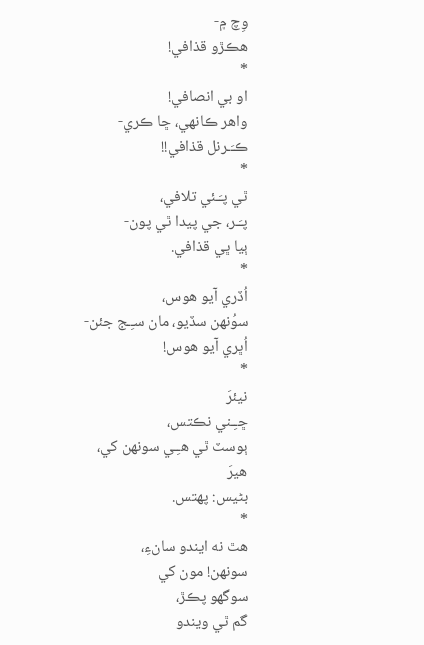وِچ ۾-
هڪڙو قذافي!
*
او بي انصافي!
واهر ڪانهي، ڇا ڪري-
ڪـَـرنل قذافي!!
*
ٿي پـَـئي تلافي،
پـَـر، جي پيدا ٿي پون-
ٻيا ڀي قذافي.
*
اُڏري آيو هوس،
سوُنهن سڏيو، مان سـِـج جئن-
اُڀري آيو هوس!
*
نيئرَ
ڇـِـني نڪتس،
ٻوسٽ ٿي هـِـي سونهن کي،
هيرَ
بڻيس: پهتس.
*
هٿ نه ايندو سانءِ،
سونهن! مون کي
سوگهو پڪڙ،
گم ٿي ويندو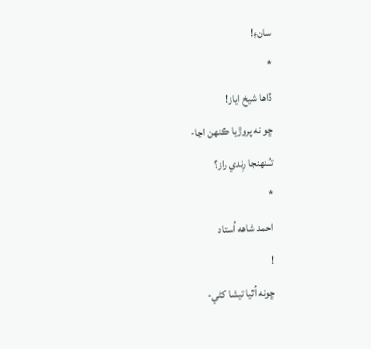سانءِ!
*
ڏاها شيخ اياز!
ڇو نه پروڙيا ڪنهن اڃا-
تـُـنهنجا رِندي راز؟
*
احمد شاهه اُستاد
!
ڇونه اُٿيا تيشا کڻي-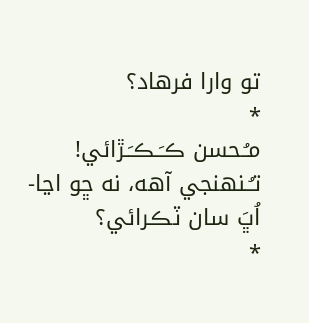تو وارا فرهاد؟
*
مـُـحسن ڪـَـڪـَـڙائي!
تـُـنهنجي آهه، نه ڇو اڃا-
اُڀَ سان ٽڪرائي؟
*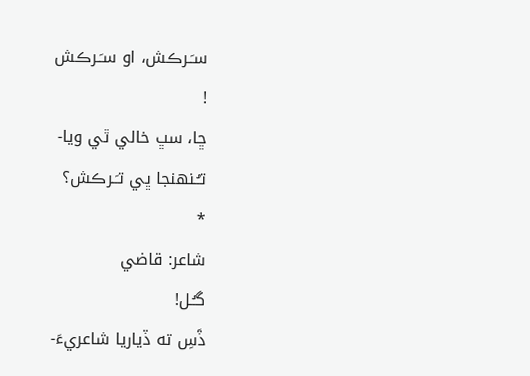سـَـرڪش، او سـَـرڪش
!
ڇا، سڀ خالي ٿي ويا-
تـُـنهنجا ڀي تـَـرڪش؟
*
شاعر: قاضي
گـُـل!
ڏَسِ ته ڏياريا شاعريءَ-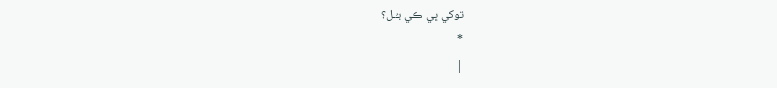توکي ڀي ڪي بـُـل؟
*
|